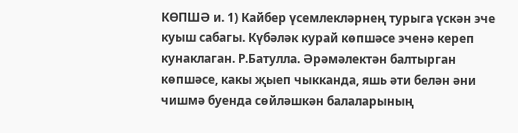КӨПШӘ и. 1) Кайбер үсемлекләрнең турыга үскән эче куыш сабагы. Күбәләк курай көпшәсе эченә кереп кунаклаган. Р.Батулла. Әрәмәлектән балтырган көпшәсе, какы җыеп чыкканда, яшь әти белән әни чишмә буенда сөйләшкән балаларының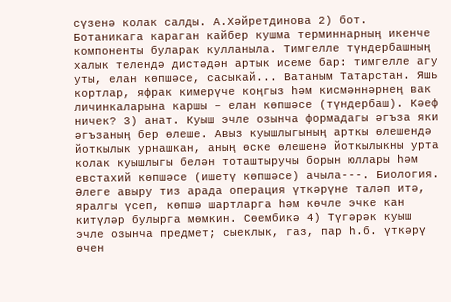сүзенә колак салды. А.Хәйретдинова 2) бот. Ботаникага караган кайбер кушма терминнарның икенче компоненты буларак кулланыла. Тимгелле түндербашның халык телендә дистәдән артык исеме бар: тимгелле агу уты, елан көпшәсе, сасыкай... Ватаным Татарстан. Яшь кортлар, яфрак кимерүче коңгыз һәм кисмәннәрнең вак личинкаларына каршы – елан көпшәсе (түндербаш). Кәеф ничек? 3) анат. Куыш эчле озынча формадагы әгъза яки әгъзаның бер өлеше. Авыз куышлыгының арткы өлешендә йоткылык урнашкан, аның өске өлешенә йоткылыкны урта колак куышлыгы белән тоташтыручы борын юллары һәм евстахий көпшәсе (ишетү көпшәсе) ачыла---. Биология. Әлеге авыру тиз арада операция үткәрүне таләп итә, яралгы үсеп, көпшә шартларга һәм көчле эчке кан китүләр булырга мөмкин. Сөембикә 4) Түгәрәк куыш эчле озынча предмет; сыеклык, газ, пар һ.б. үткәрү өчен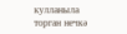кулланыла торган нечкә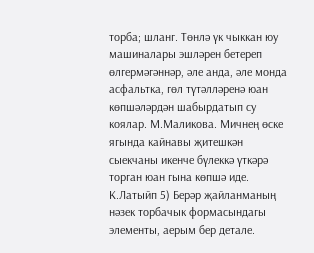торба; шланг. Төнлә үк чыккан юу машиналары эшләрен бетереп өлгермәгәннәр, әле анда, әле монда асфальтка, гөл түтәлләренә юан көпшәләрдән шабырдатып су коялар. М.Маликова. Мичнең өске ягында кайнавы җитешкән сыекчаны икенче бүлеккә үткәрә торган юан гына көпшә иде. К.Латыйп 5) Берәр җайланманың нәзек торбачык формасындагы элементы, аерым бер детале.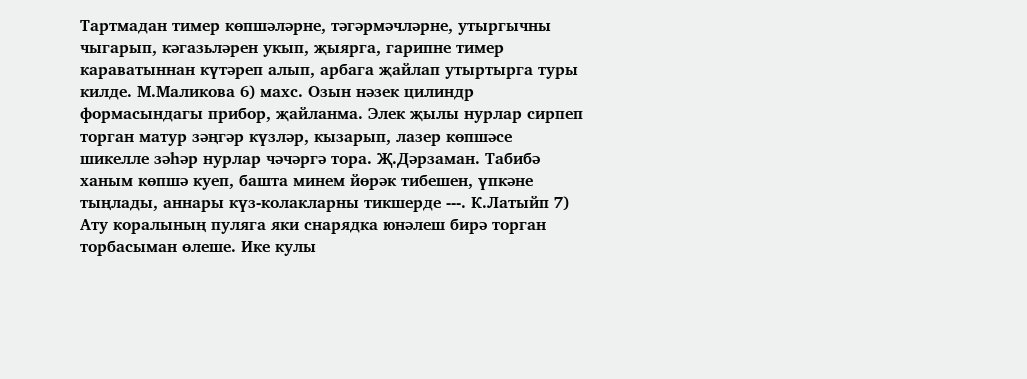Тартмадан тимер көпшәләрне, тәгәрмәчләрне, утыргычны чыгарып, кәгазьләрен укып, җыярга, гарипне тимер караватыннан күтәреп алып, арбага җайлап утыртырга туры килде. М.Маликова 6) махс. Озын нәзек цилиндр формасындагы прибор, җайланма. Элек җылы нурлар сирпеп торган матур зәңгәр күзләр, кызарып, лазер көпшәсе шикелле зәһәр нурлар чәчәргә тора. Җ.Дәрзаман. Табибә ханым көпшә куеп, башта минем йөрәк тибешен, үпкәне тыңлады, аннары күз-колакларны тикшерде ---. К.Латыйп 7) Ату коралының пуляга яки снарядка юнәлеш бирә торган торбасыман өлеше. Ике кулы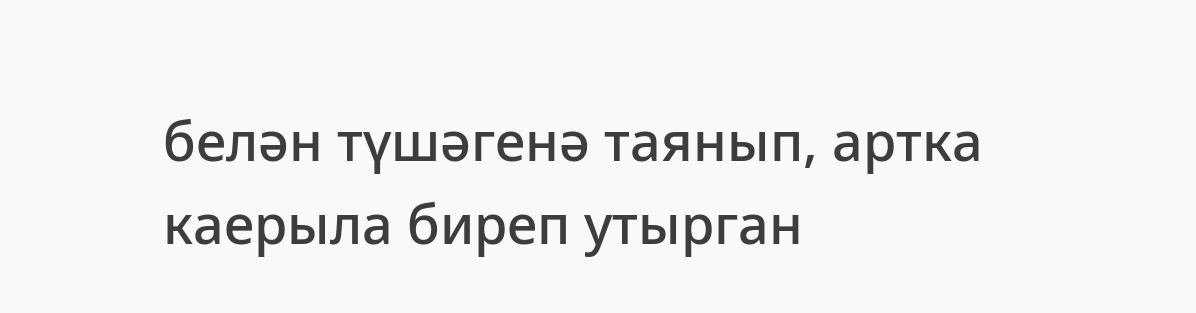белән түшәгенә таянып, артка каерыла биреп утырган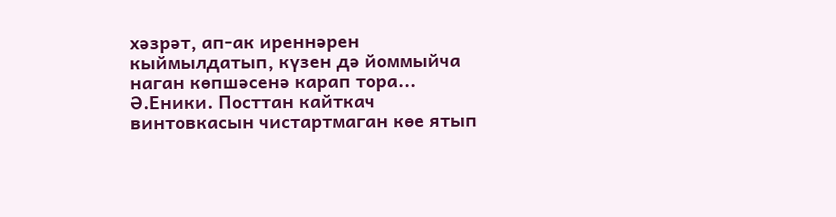хәзрәт, ап-ак иреннәрен кыймылдатып, күзен дә йоммыйча наган көпшәсенә карап тора... Ә.Еники. Посттан кайткач винтовкасын чистартмаган көе ятып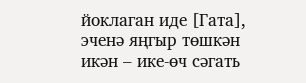йоклаган иде [Гата], эченә яңгыр төшкән икән – ике-өч сәгать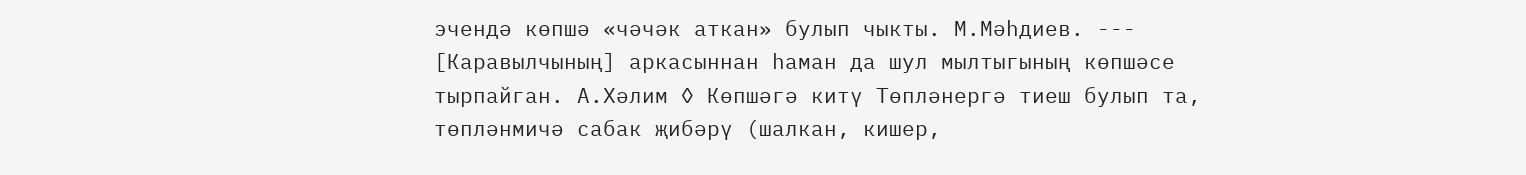эчендә көпшә «чәчәк аткан» булып чыкты. М.Мәһдиев. --- [Каравылчының] аркасыннан һаман да шул мылтыгының көпшәсе тырпайган. А.Хәлим ◊ Көпшәгә китү Төпләнергә тиеш булып та, төпләнмичә сабак җибәрү (шалкан, кишер,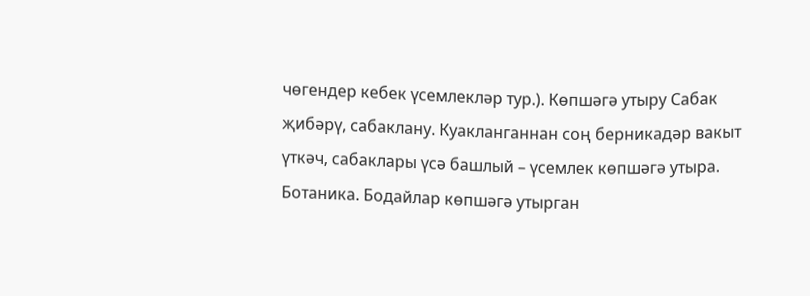чөгендер кебек үсемлекләр тур.). Көпшәгә утыру Сабак җибәрү, сабаклану. Куакланганнан соң берникадәр вакыт үткәч, сабаклары үсә башлый – үсемлек көпшәгә утыра. Ботаника. Бодайлар көпшәгә утырган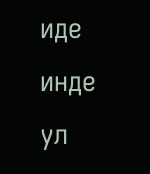иде инде ул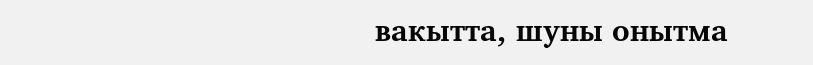вакытта, шуны онытма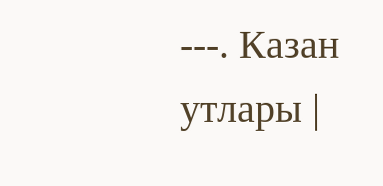---. Казан утлары |